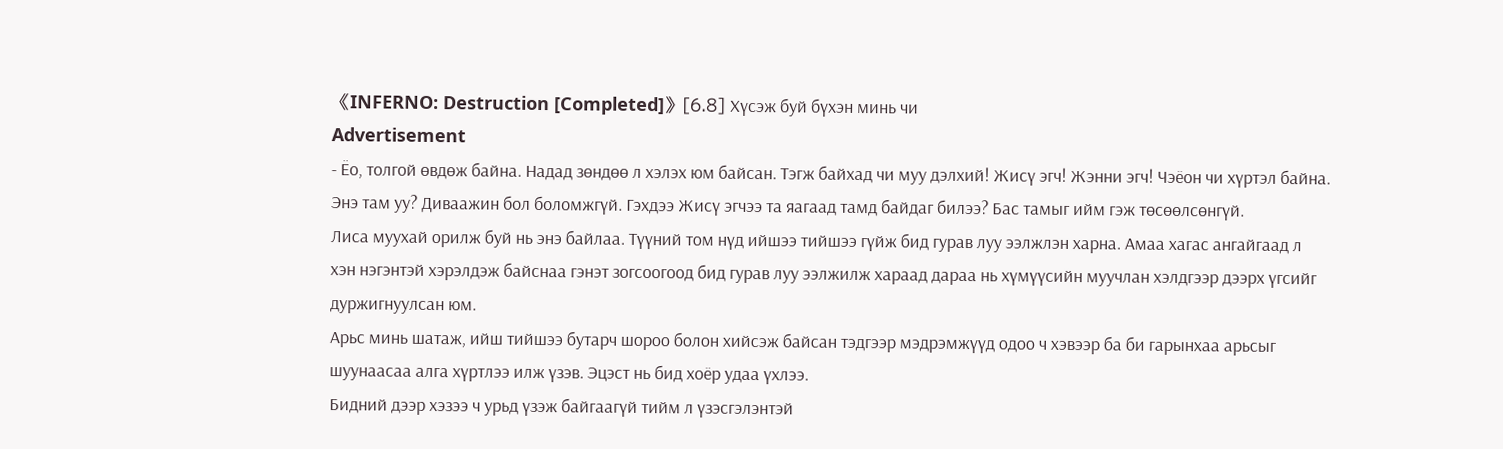《INFERNO: Destruction [Completed]》[6.8] Хүсэж буй бүхэн минь чи
Advertisement
- Ёо, толгой өвдөж байна. Надад зөндөө л хэлэх юм байсан. Тэгж байхад чи муу дэлхий! Жисү эгч! Жэнни эгч! Чэёон чи хүртэл байна. Энэ там уу? Диваажин бол боломжгүй. Гэхдээ Жисү эгчээ та яагаад тамд байдаг билээ? Бас тамыг ийм гэж төсөөлсөнгүй.
Лиса муухай орилж буй нь энэ байлаа. Түүний том нүд ийшээ тийшээ гүйж бид гурав луу ээлжлэн харна. Амаа хагас ангайгаад л хэн нэгэнтэй хэрэлдэж байснаа гэнэт зогсоогоод бид гурав луу ээлжилж хараад дараа нь хүмүүсийн муучлан хэлдгээр дээрх үгсийг дуржигнуулсан юм.
Арьс минь шатаж, ийш тийшээ бутарч шороо болон хийсэж байсан тэдгээр мэдрэмжүүд одоо ч хэвээр ба би гарынхаа арьсыг шуунаасаа алга хүртлээ илж үзэв. Эцэст нь бид хоёр удаа үхлээ.
Бидний дээр хэзээ ч урьд үзэж байгаагүй тийм л үзэсгэлэнтэй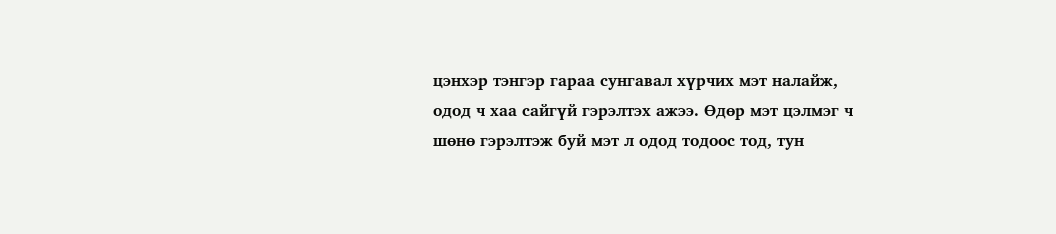цэнхэр тэнгэр гараа сунгавал хүрчих мэт налайж, одод ч хаа сайгүй гэрэлтэх ажээ. Өдөр мэт цэлмэг ч шөнө гэрэлтэж буй мэт л одод тодоос тод, тун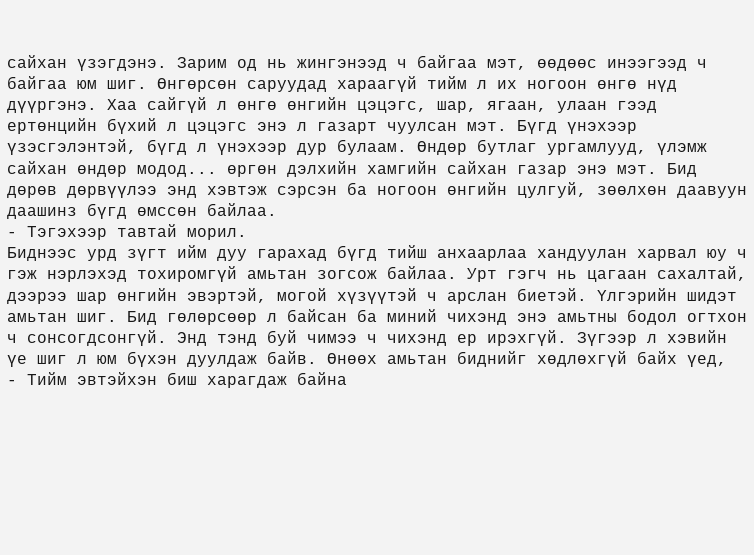сайхан үзэгдэнэ. Зарим од нь жингэнээд ч байгаа мэт, өөдөөс инээгээд ч байгаа юм шиг. Өнгөрсөн саруудад хараагүй тийм л их ногоон өнгө нүд дүүргэнэ. Хаа сайгүй л өнгө өнгийн цэцэгс, шар, ягаан, улаан гээд ертөнцийн бүхий л цэцэгс энэ л газарт чуулсан мэт. Бүгд үнэхээр үзэсгэлэнтэй, бүгд л үнэхээр дур булаам. Өндөр бутлаг ургамлууд, үлэмж сайхан өндөр модод... өргөн дэлхийн хамгийн сайхан газар энэ мэт. Бид дөрөв дөрвүүлээ энд хэвтэж сэрсэн ба ногоон өнгийн цулгуй, зөөлхөн даавуун даашинз бүгд өмссөн байлаа.
- Тэгэхээр тавтай морил.
Биднээс урд зүгт ийм дуу гарахад бүгд тийш анхаарлаа хандуулан харвал юу ч гэж нэрлэхэд тохиромгүй амьтан зогсож байлаа. Урт гэгч нь цагаан сахалтай, дээрээ шар өнгийн эвэртэй, могой хүзүүтэй ч арслан биетэй. Үлгэрийн шидэт амьтан шиг. Бид гөлөрсөөр л байсан ба миний чихэнд энэ амьтны бодол огтхон ч сонсогдсонгүй. Энд тэнд буй чимээ ч чихэнд ер ирэхгүй. Зүгээр л хэвийн үе шиг л юм бүхэн дуулдаж байв. Өнөөх амьтан биднийг хөдлөхгүй байх үед,
- Тийм эвтэйхэн биш харагдаж байна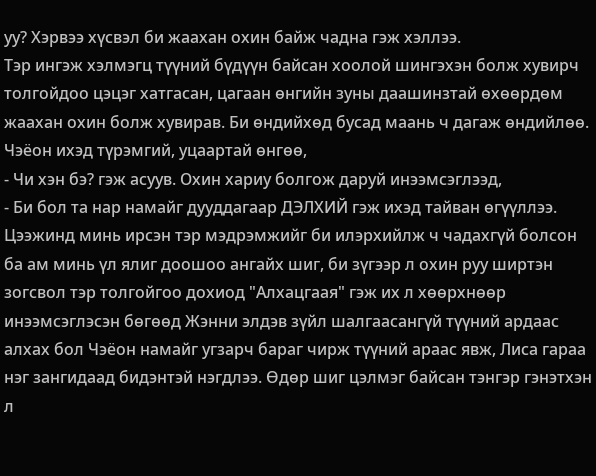уу? Хэрвээ хүсвэл би жаахан охин байж чадна гэж хэллээ.
Тэр ингэж хэлмэгц түүний бүдүүн байсан хоолой шингэхэн болж хувирч толгойдоо цэцэг хатгасан, цагаан өнгийн зуны даашинзтай өхөөрдөм жаахан охин болж хувирав. Би өндийхөд бусад маань ч дагаж өндийлөө. Чэёон ихэд түрэмгий, уцаартай өнгөө,
- Чи хэн бэ? гэж асуув. Охин хариу болгож даруй инээмсэглээд,
- Би бол та нар намайг дууддагаар ДЭЛХИЙ гэж ихэд тайван өгүүллээ.
Цээжинд минь ирсэн тэр мэдрэмжийг би илэрхийлж ч чадахгүй болсон ба ам минь үл ялиг доошоо ангайх шиг, би зүгээр л охин руу ширтэн зогсвол тэр толгойгоо дохиод "Алхацгаая" гэж их л хөөрхнөөр инээмсэглэсэн бөгөөд Жэнни элдэв зүйл шалгаасангүй түүний ардаас алхах бол Чэёон намайг угзарч бараг чирж түүний араас явж, Лиса гараа нэг зангидаад бидэнтэй нэгдлээ. Өдөр шиг цэлмэг байсан тэнгэр гэнэтхэн л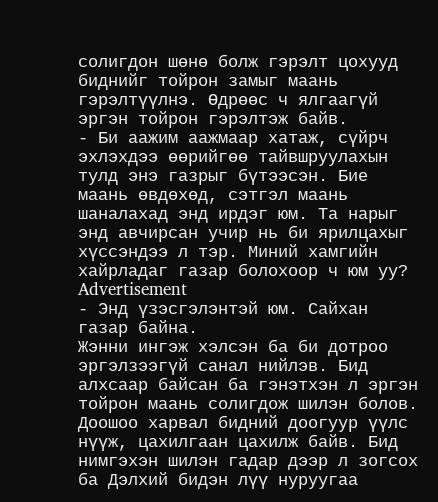солигдон шөнө болж гэрэлт цохууд биднийг тойрон замыг маань гэрэлтүүлнэ. Өдрөөс ч ялгаагүй эргэн тойрон гэрэлтэж байв.
- Би аажим аажмаар хатаж, сүйрч эхлэхдээ өөрийгөө тайвшруулахын тулд энэ газрыг бүтээсэн. Бие маань өвдөхөд, сэтгэл маань шаналахад энд ирдэг юм. Та нарыг энд авчирсан учир нь би ярилцахыг хүссэндээ л тэр. Миний хамгийн хайрладаг газар болохоор ч юм уу?
Advertisement
- Энд үзэсгэлэнтэй юм. Сайхан газар байна.
Жэнни ингэж хэлсэн ба би дотроо эргэлзээгүй санал нийлэв. Бид алхсаар байсан ба гэнэтхэн л эргэн тойрон маань солигдож шилэн болов. Доошоо харвал бидний доогуур үүлс нүүж, цахилгаан цахилж байв. Бид нимгэхэн шилэн гадар дээр л зогсох ба Дэлхий бидэн лүү нуруугаа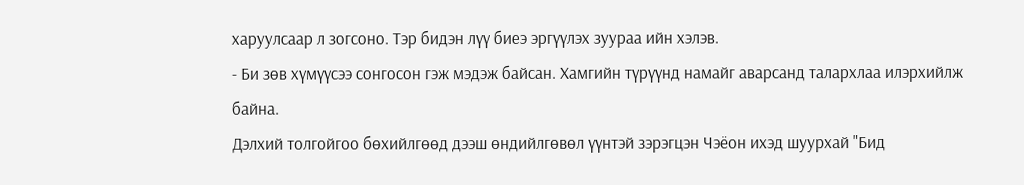харуулсаар л зогсоно. Тэр бидэн лүү биеэ эргүүлэх зуураа ийн хэлэв.
- Би зөв хүмүүсээ сонгосон гэж мэдэж байсан. Хамгийн түрүүнд намайг аварсанд талархлаа илэрхийлж байна.
Дэлхий толгойгоо бөхийлгөөд дээш өндийлгөвөл үүнтэй зэрэгцэн Чэёон ихэд шуурхай "Бид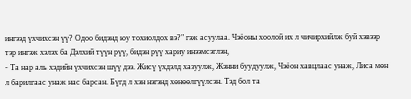ингээд үхчихсэн үү? Одоо бидэнд юу тохиолдох вэ?" гэж асуулаа. Чэёоны хоолой их л чичирхийлж буй хэвээр тэр ингэж хэлэх ба Дэлхий түүн рүү, бидэн рүү хариу инээмсэглэн,
- Та нар аль хэдийн үхчихсэн шүү дээ. Жисү үхдэлд хазуулж, Жэнни буудуулж, Чэёон хавцлаас унаж, Лиса мөн л барилгаас унаж нас барсан. Бүгд л хэн нэгэнд хөнөөлгүүлсэн. Тэд бол та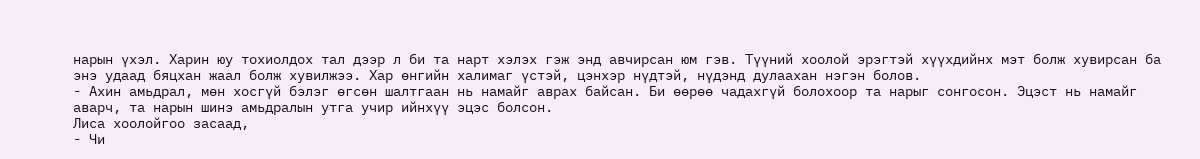нарын үхэл. Харин юу тохиолдох тал дээр л би та нарт хэлэх гэж энд авчирсан юм гэв. Түүний хоолой эрэгтэй хүүхдийнх мэт болж хувирсан ба энэ удаад бяцхан жаал болж хувилжээ. Хар өнгийн халимаг үстэй, цэнхэр нүдтэй, нүдэнд дулаахан нэгэн болов.
- Ахин амьдрал, мөн хосгүй бэлэг өгсөн шалтгаан нь намайг аврах байсан. Би өөрөө чадахгүй болохоор та нарыг сонгосон. Эцэст нь намайг аварч, та нарын шинэ амьдралын утга учир ийнхүү эцэс болсон.
Лиса хоолойгоо засаад,
- Чи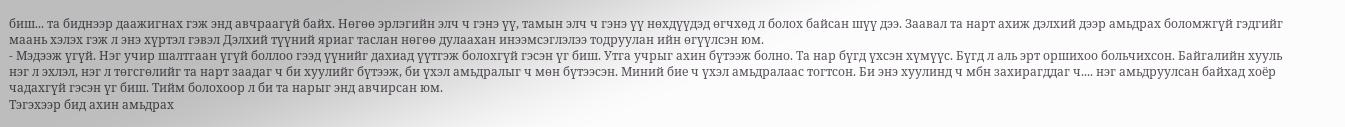биш... та биднээр даажигнах гэж энд авчраагүй байх. Нөгөө эрлэгийн элч ч гэнэ үү, тамын элч ч гэнэ үү нөхдүүдэд өгчхөд л болох байсан шүү дээ. Заавал та нарт ахиж дэлхий дээр амьдрах боломжгүй гэдгийг маань хэлэх гэж л энэ хүртэл гэвэл Дэлхий түүний яриаг таслан нөгөө дулаахан инээмсэглэлээ тодруулан ийн өгүүлсэн юм.
- Мэдээж үгүй. Нэг учир шалтгаан үгүй боллоо гээд үүнийг дахиад үүтгэж болохгүй гэсэн үг биш. Утга учрыг ахин бүтээж болно. Та нар бүгд үхсэн хүмүүс. Бүгд л аль эрт оршихоо больчихсон. Байгалийн хууль нэг л эхлэл, нэг л төгсгөлийг та нарт заадаг ч би хуулийг бүтээж, би үхэл амьдралыг ч мөн бүтээсэн. Миний бие ч үхэл амьдралаас тогтсон. Би энэ хуулинд ч мбн захирагддаг ч.... нэг амьдруулсан байхад хоёр чадахгүй гэсэн үг биш. Тийм болохоор л би та нарыг энд авчирсан юм.
Тэгэхээр бид ахин амьдрах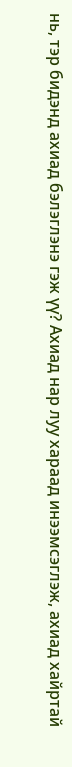нь, тэр бидэнд ахиад бэлэглэнэ гэж үү? Ахиад нар луу хараад инээмсэглэж, ахиад хайртай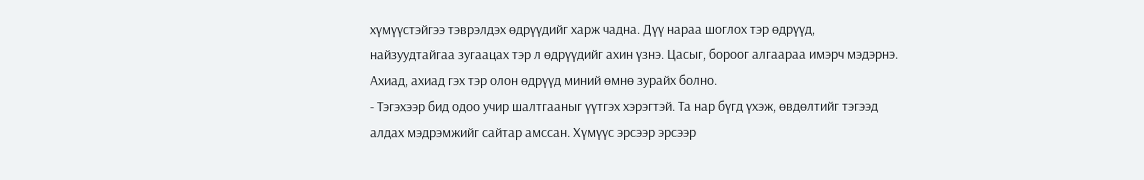хүмүүстэйгээ тэврэлдэх өдрүүдийг харж чадна. Дүү нараа шоглох тэр өдрүүд, найзуудтайгаа зугаацах тэр л өдрүүдийг ахин үзнэ. Цасыг, бороог алгаараа имэрч мэдэрнэ. Ахиад, ахиад гэх тэр олон өдрүүд миний өмнө зурайх болно.
- Тэгэхээр бид одоо учир шалтгааныг үүтгэх хэрэгтэй. Та нар бүгд үхэж, өвдөлтийг тэгээд алдах мэдрэмжийг сайтар амссан. Хүмүүс эрсээр эрсээр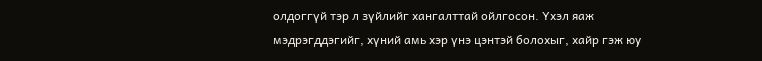олдоггүй тэр л зүйлийг хангалттай ойлгосон. Үхэл яаж мэдрэгддэгийг, хүний амь хэр үнэ цэнтэй болохыг, хайр гэж юу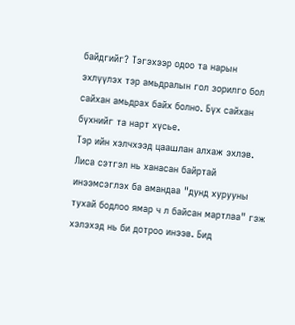байдгийг? Тэгэхээр одоо та нарын эхлүүлэх тэр амьдралын гол зорилго бол сайхан амьдрах байх болно. Бүх сайхан бүхнийг та нарт хүсье.
Тэр ийн хэлчхээд цаашлан алхаж эхлэв. Лиса сэтгэл нь ханасан байртай инээмсэглэх ба амандаа "дунд хурууны тухай бодлоо ямар ч л байсан мартлаа" гэж хэлэхэд нь би дотроо инээв. Бид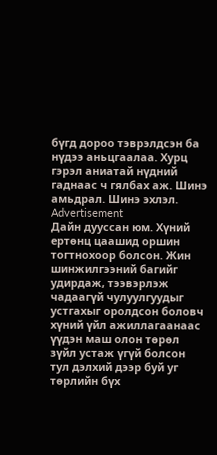бүгд дороо тэврэлдсэн ба нүдээ аньцгаалаа. Хурц гэрэл аниатай нүдний гаднаас ч гялбах аж. Шинэ амьдрал. Шинэ эхлэл.
Advertisement
Дайн дууссан юм. Хүний ертөнц цаашид оршин тогтнохоор болсон. Жин шинжилгээний багийг удирдаж, тээвэрлэж чадаагүй чулуулгуудыг устгахыг оролдсон боловч хүний үйл ажиллагаанаас үүдэн маш олон төрөл зүйл устаж үгүй болсон тул дэлхий дээр буй уг төрлийн бүх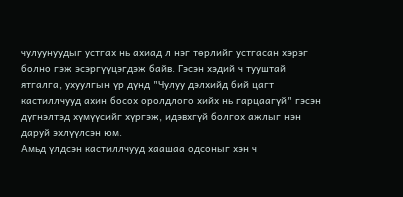чулуунуудыг устгах нь ахиад л нэг төрлийг устгасан хэрэг болно гэж эсэргүүцэгдэж байв. Гэсэн хэдий ч тууштай ятгалга, ухуулгын үр дүнд "Чулуу дэлхийд бий цагт кастиллчууд ахин босох оролдлого хийх нь гарцаагүй" гэсэн дүгнэлтэд хүмүүсийг хүргэж, идэвхгүй болгох ажлыг нэн даруй эхлүүлсэн юм.
Амьд үлдсэн кастиллчууд хаашаа одсоныг хэн ч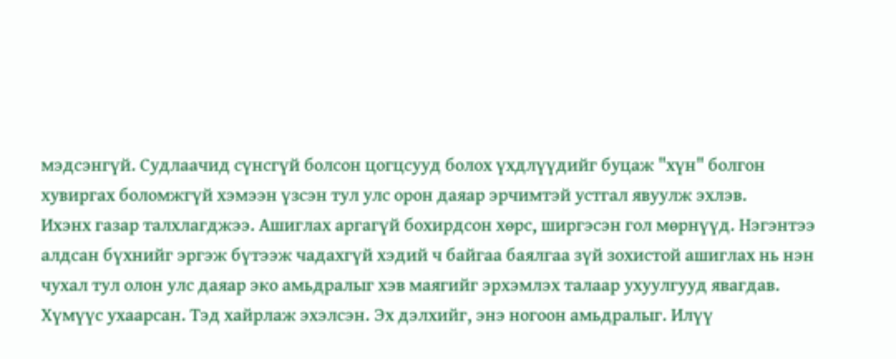мэдсэнгүй. Судлаачид сүнсгүй болсон цогцсууд болох үхдлүүдийг буцаж "хүн" болгон хувиргах боломжгүй хэмээн үзсэн тул улс орон даяар эрчимтэй устгал явуулж эхлэв.
Ихэнх газар талхлагджээ. Ашиглах аргагүй бохирдсон хөрс, ширгэсэн гол мөрнүүд. Нэгэнтээ алдсан бүхнийг эргэж бүтээж чадахгүй хэдий ч байгаа баялгаа зүй зохистой ашиглах нь нэн чухал тул олон улс даяар эко амьдралыг хэв маягийг эрхэмлэх талаар ухуулгууд явагдав. Хүмүүс ухаарсан. Тэд хайрлаж эхэлсэн. Эх дэлхийг, энэ ногоон амьдралыг. Илүү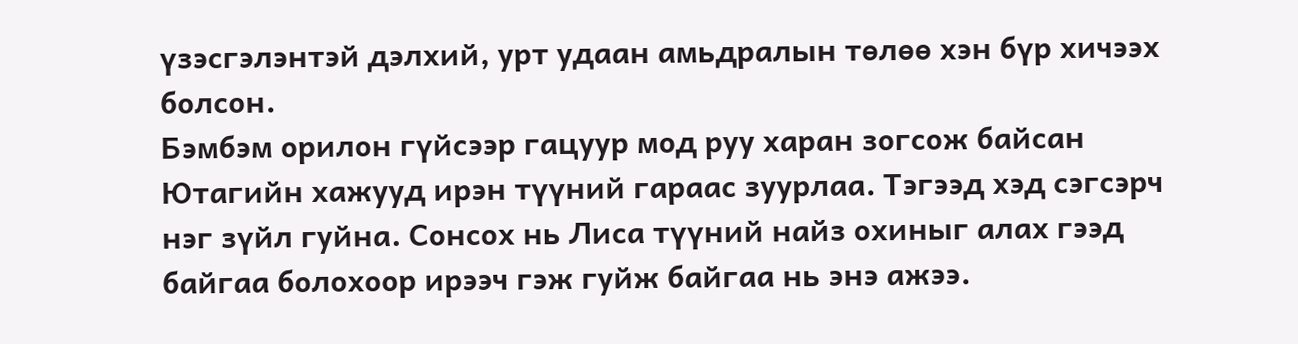үзэсгэлэнтэй дэлхий, урт удаан амьдралын төлөө хэн бүр хичээх болсон.
Бэмбэм орилон гүйсээр гацуур мод руу харан зогсож байсан Ютагийн хажууд ирэн түүний гараас зуурлаа. Тэгээд хэд сэгсэрч нэг зүйл гуйна. Сонсох нь Лиса түүний найз охиныг алах гээд байгаа болохоор ирээч гэж гуйж байгаа нь энэ ажээ.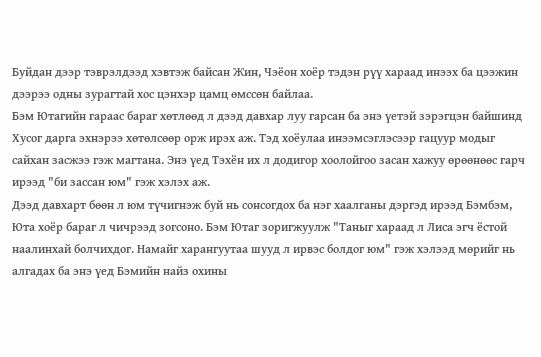Буйдан дээр тэврэлдээд хэвтэж байсан Жин, Чэёон хоёр тэдэн рүү хараад инээх ба цээжин дээрээ одны зурагтай хос цэнхэр цамц өмссөн байлаа.
Бэм Ютагийн гараас бараг хөтлөөд л дээд давхар луу гарсан ба энэ үетэй зэрэгцэн байшинд Хусог дарга эхнэрээ хөтөлсөөр орж ирэх аж. Тэд хоёулаа инээмсэглэсээр гацуур модыг сайхан засжээ гэж магтана. Энэ үед Тэхён их л додигор хоолойгоо засан хажуу өрөөнөөс гарч ирээд "би зассан юм" гэж хэлэх аж.
Дээд давхарт бөөн л юм түчигнэж буй нь сонсогдох ба нэг хаалганы дэргэд ирээд Бэмбэм, Юта хоёр бараг л чичрээд зогсоно. Бэм Ютаг зоригжуулж "Таныг хараад л Лиса эгч ёстой наалинхай болчихдог. Намайг харангуутаа шууд л ирвэс болдог юм" гэж хэлээд мөрийг нь алгадах ба энэ үед Бэмийн найз охины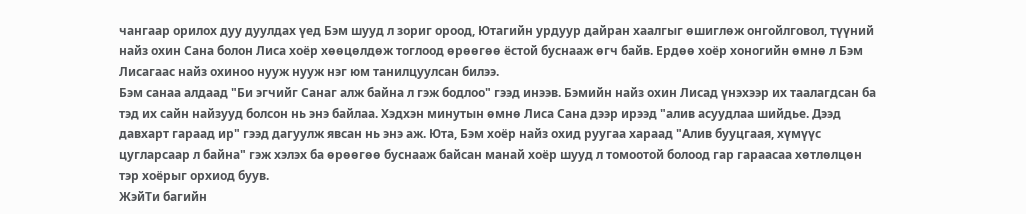чангаар орилох дуу дуулдах үед Бэм шууд л зориг ороод, Ютагийн урдуур дайран хаалгыг өшиглөж онгойлговол, түүний найз охин Сана болон Лиса хоёр хөөцөлдөж тоглоод өрөөгөө ёстой буснааж өгч байв. Ердөө хоёр хоногийн өмнө л Бэм Лисагаас найз охиноо нууж нууж нэг юм танилцуулсан билээ.
Бэм санаа алдаад "Би эгчийг Санаг алж байна л гэж бодлоо" гээд инээв. Бэмийн найз охин Лисад үнэхээр их таалагдсан ба тэд их сайн найзууд болсон нь энэ байлаа. Хэдхэн минутын өмнө Лиса Сана дээр ирээд "алив асуудлаа шийдье. Дээд давхарт гараад ир" гээд дагуулж явсан нь энэ аж. Юта, Бэм хоёр найз охид руугаа хараад "Алив бууцгаая, хүмүүс цугларсаар л байна" гэж хэлэх ба өрөөгөө буснааж байсан манай хоёр шууд л томоотой болоод гар гараасаа хөтлөлцөн тэр хоёрыг орхиод буув.
ЖэйТи багийн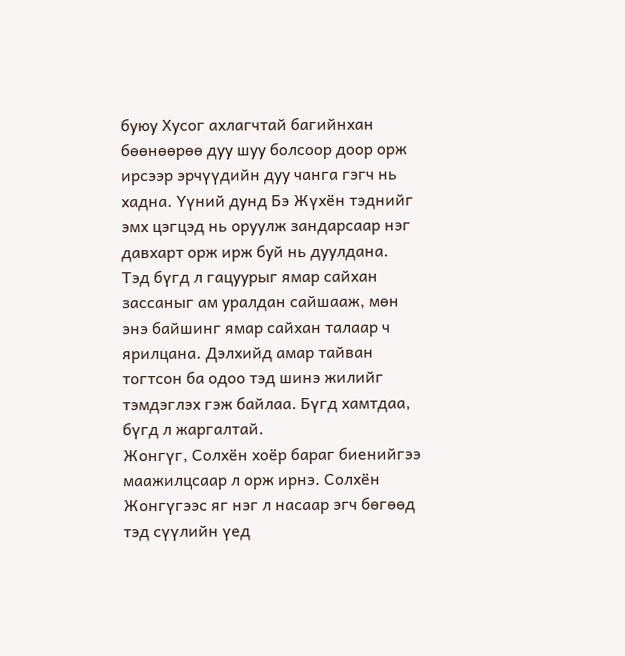буюу Хусог ахлагчтай багийнхан бөөнөөрөө дуу шуу болсоор доор орж ирсээр эрчүүдийн дуу чанга гэгч нь хадна. Үүний дунд Бэ Жүхён тэднийг эмх цэгцэд нь оруулж зандарсаар нэг давхарт орж ирж буй нь дуулдана.
Тэд бүгд л гацуурыг ямар сайхан зассаныг ам уралдан сайшааж, мөн энэ байшинг ямар сайхан талаар ч ярилцана. Дэлхийд амар тайван тогтсон ба одоо тэд шинэ жилийг тэмдэглэх гэж байлаа. Бүгд хамтдаа, бүгд л жаргалтай.
Жонгүг, Солхён хоёр бараг биенийгээ маажилцсаар л орж ирнэ. Солхён Жонгүгээс яг нэг л насаар эгч бөгөөд тэд сүүлийн үед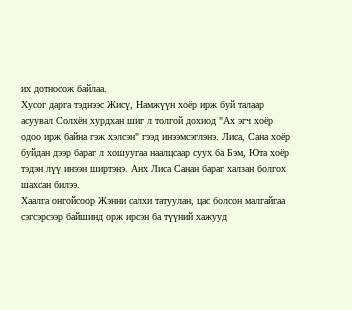их дотносож байлаа.
Хусог дарга тэднээс Жисү, Намжүүн хоёр ирж буй талаар асуувал Солхён хурдхан шиг л толгой дохиод "Ах эгч хоёр одоо ирж байна гэж хэлсэн" гээд инээмсэглэнэ. Лиса, Сана хоёр буйдан дээр бараг л хошуугаа наалцсаар суух ба Бэм, Юта хоёр тэдэн лүү инээн ширтэнэ. Анх Лиса Санан бараг халзан болгох шахсан билээ.
Хаалга онгойсоор Жэнни салхи татуулан, цас болсон малгайгаа сэгсэрсээр байшинд орж ирсэн ба түүний хажууд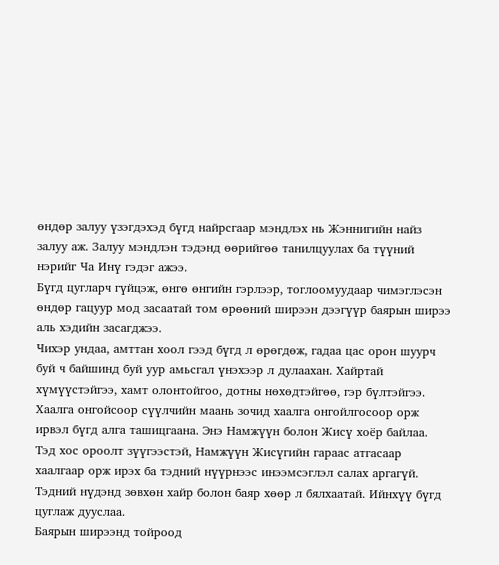өндөр залуу үзэгдэхэд бүгд найрсгаар мэндлэх нь Жэннигийн найз залуу аж. Залуу мэндлэн тэдэнд өөрийгөө танилцуулах ба түүний нэрийг Ча Инү гэдэг ажээ.
Бүгд цугларч гүйцэж, өнгө өнгийн гэрлээр, тоглоомуудаар чимэглэcэн өндөр гацуур мод засаатай том өрөөний ширээн дээгүүр баярын ширээ аль хэдийн засагджээ.
Чихэр ундаа, амттан хоол гээд бүгд л өрөгдөж, гадаа цас орон шуурч буй ч байшинд буй уур амьсгал үнэхээр л дулаахан. Хайртай хүмүүстэйгээ, хамт олонтойгоо, дотны нөхөдтэйгөө, гэр бүлтэйгээ.
Хаалга онгойсоор сүүлчийн маань зочид хаалга онгойлгосоор орж ирвэл бүгд алга ташицгаана. Энэ Намжүүн болон Жисү хоёр байлаа. Тэд хос ороолт зүүгээстэй, Намжүүн Жисүгийн гараас атгасаар хаалгаар орж ирэх ба тэдний нүүрнээс инээмсэглэл салах аргагүй. Тэдний нүдэнд зөвхөн хайр болон баяр хөөр л бялхаатай. Ийнхүү бүгд цуглаж дууслаа.
Баярын ширээнд тойроод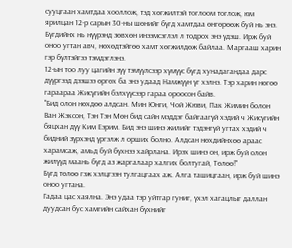сууцгаан хамтдаа хооллож, тэд хөгжилтэй тоглоом тоглож, юм ярилцан 12-р сарын 30-ны шөнийг бүгд хамтдаа өнгөрөөж буй нь энэ. Бүгдийнх нь нүүрэнд зөвхөн инээмсэглэл л тодрох энэ үдэш. Ирж буй оноо угтан авч, нөхөдтэйгөө хамт хөгжилдөж байлаа. Маргааш харин гэр бүлтэйгээ тэмдэглэнэ.
12-ын тоо луу цагийн зүү тэмүүлсээр хүмүүс бүгд хунадагандаа дарс дүүргээд дээшээ өргөх ба энэ удаад Намжүүн үг хэлнэ. Тэр харин нөгөө гараараа Жисүгийн бэлхүүсээр гараа ороосон байв.
"Бид олон нөхдөө алдсан. Мин Юнги, Чой Жюви, Пак Жимин болон Ван Жэксон, Тэн Тэн Мөн бид сайн мэддэг байгаагүй хэдий ч Жисүгийн бяцхан дүү Ким Еэрим. Бид энэ шинэ жилийг тэдэнгүй угтах хэдий ч бидний зүрхэнд үргэлж л орших болно. Алдсан нөхдийнхөө араас харамсаж, амьд буй бүхнээ хайрлана. Ирэх шинэ он, ирж буй олон жилүүд маань бүгд аз жаргалаар халгих болтугай, Төлөө!"
Бүгд төлөө гэж хэлцгээн тулгацгаах аж. Алга ташицгаан, ирж буй шинэ оноо угтана.
Гадаа цас хаялна. Энэ удаа тэр уйтгар гуниг, үхэл хагацлыг даллан дуудсан бус хамгийн сайхан бүхнийг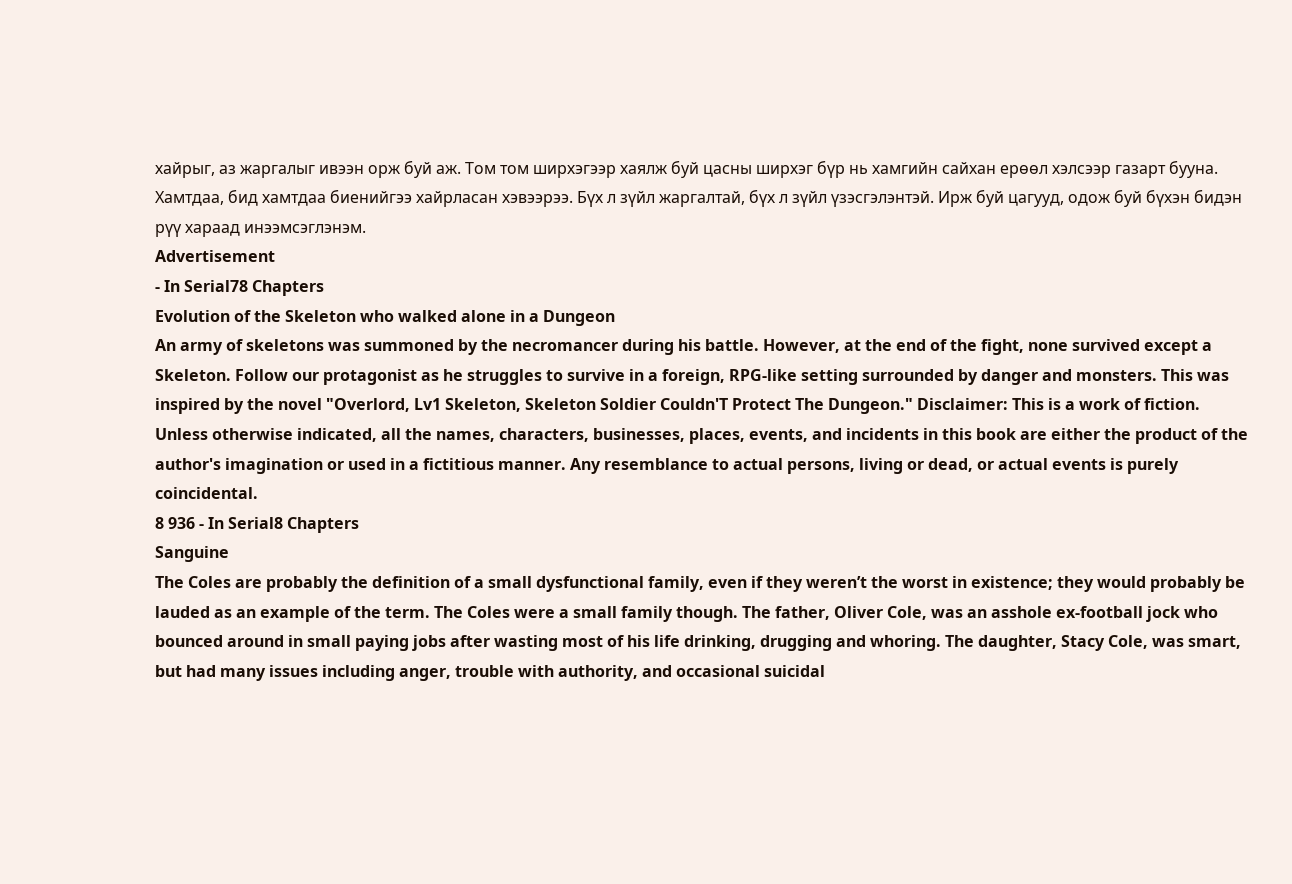хайрыг, аз жаргалыг ивээн орж буй аж. Том том ширхэгээр хаялж буй цасны ширхэг бүр нь хамгийн сайхан ерөөл хэлсээр газарт бууна. Хамтдаа, бид хамтдаа биенийгээ хайрласан хэвээрээ. Бүх л зүйл жаргалтай, бүх л зүйл үзэсгэлэнтэй. Ирж буй цагууд, одож буй бүхэн бидэн рүү хараад инээмсэглэнэм.
Advertisement
- In Serial78 Chapters
Evolution of the Skeleton who walked alone in a Dungeon
An army of skeletons was summoned by the necromancer during his battle. However, at the end of the fight, none survived except a Skeleton. Follow our protagonist as he struggles to survive in a foreign, RPG-like setting surrounded by danger and monsters. This was inspired by the novel "Overlord, Lv1 Skeleton, Skeleton Soldier Couldn'T Protect The Dungeon." Disclaimer: This is a work of fiction. Unless otherwise indicated, all the names, characters, businesses, places, events, and incidents in this book are either the product of the author's imagination or used in a fictitious manner. Any resemblance to actual persons, living or dead, or actual events is purely coincidental.
8 936 - In Serial8 Chapters
Sanguine
The Coles are probably the definition of a small dysfunctional family, even if they weren’t the worst in existence; they would probably be lauded as an example of the term. The Coles were a small family though. The father, Oliver Cole, was an asshole ex-football jock who bounced around in small paying jobs after wasting most of his life drinking, drugging and whoring. The daughter, Stacy Cole, was smart, but had many issues including anger, trouble with authority, and occasional suicidal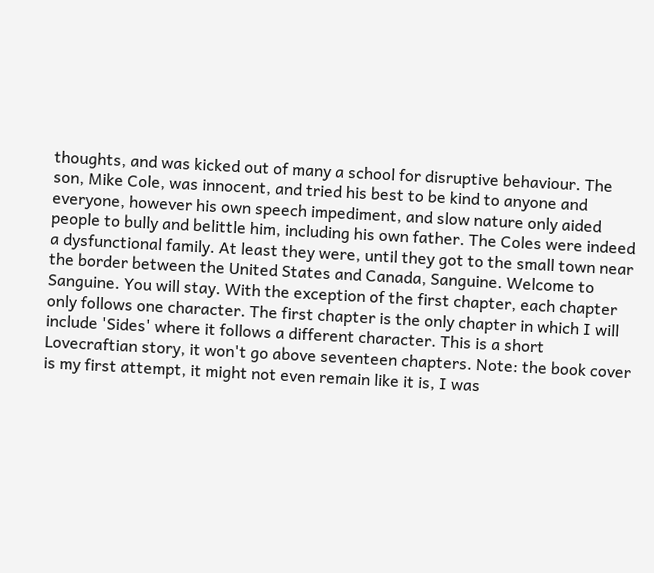thoughts, and was kicked out of many a school for disruptive behaviour. The son, Mike Cole, was innocent, and tried his best to be kind to anyone and everyone, however his own speech impediment, and slow nature only aided people to bully and belittle him, including his own father. The Coles were indeed a dysfunctional family. At least they were, until they got to the small town near the border between the United States and Canada, Sanguine. Welcome to Sanguine. You will stay. With the exception of the first chapter, each chapter only follows one character. The first chapter is the only chapter in which I will include 'Sides' where it follows a different character. This is a short Lovecraftian story, it won't go above seventeen chapters. Note: the book cover is my first attempt, it might not even remain like it is, I was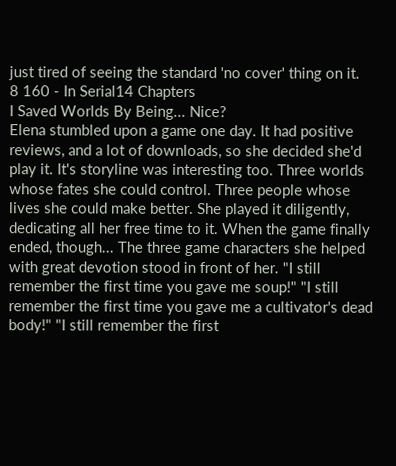just tired of seeing the standard 'no cover' thing on it.
8 160 - In Serial14 Chapters
I Saved Worlds By Being... Nice?
Elena stumbled upon a game one day. It had positive reviews, and a lot of downloads, so she decided she'd play it. It's storyline was interesting too. Three worlds whose fates she could control. Three people whose lives she could make better. She played it diligently, dedicating all her free time to it. When the game finally ended, though... The three game characters she helped with great devotion stood in front of her. "I still remember the first time you gave me soup!" "I still remember the first time you gave me a cultivator's dead body!" "I still remember the first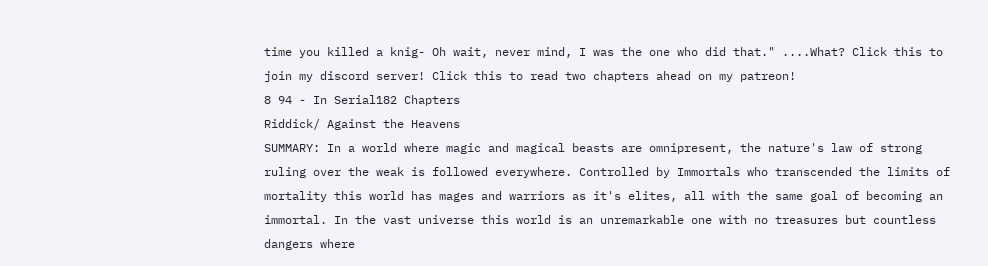time you killed a knig- Oh wait, never mind, I was the one who did that." ....What? Click this to join my discord server! Click this to read two chapters ahead on my patreon!
8 94 - In Serial182 Chapters
Riddick/ Against the Heavens
SUMMARY: In a world where magic and magical beasts are omnipresent, the nature's law of strong ruling over the weak is followed everywhere. Controlled by Immortals who transcended the limits of mortality this world has mages and warriors as it's elites, all with the same goal of becoming an immortal. In the vast universe this world is an unremarkable one with no treasures but countless dangers where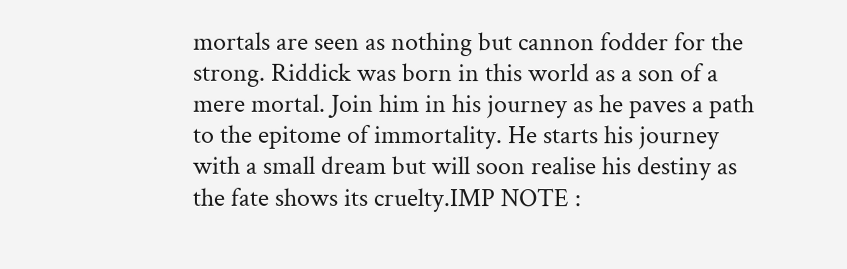mortals are seen as nothing but cannon fodder for the strong. Riddick was born in this world as a son of a mere mortal. Join him in his journey as he paves a path to the epitome of immortality. He starts his journey with a small dream but will soon realise his destiny as the fate shows its cruelty.IMP NOTE :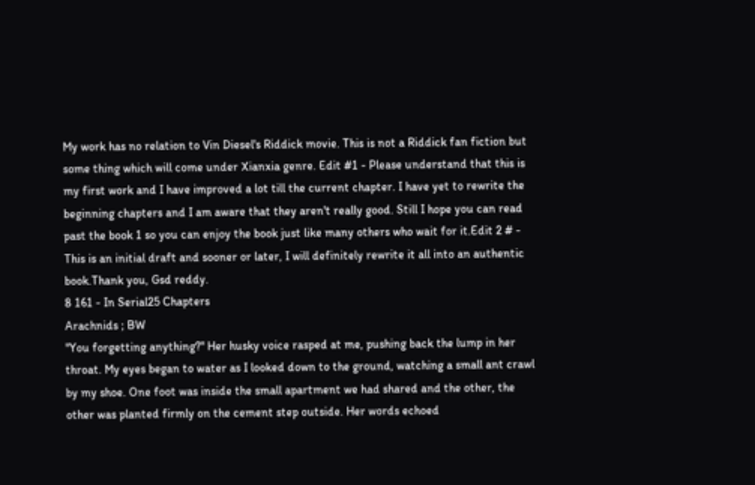My work has no relation to Vin Diesel's Riddick movie. This is not a Riddick fan fiction but some thing which will come under Xianxia genre. Edit #1 - Please understand that this is my first work and I have improved a lot till the current chapter. I have yet to rewrite the beginning chapters and I am aware that they aren't really good. Still I hope you can read past the book 1 so you can enjoy the book just like many others who wait for it.Edit 2 # - This is an initial draft and sooner or later, I will definitely rewrite it all into an authentic book.Thank you, Gsd reddy.
8 161 - In Serial25 Chapters
Arachnids ; BW
"You forgetting anything?" Her husky voice rasped at me, pushing back the lump in her throat. My eyes began to water as I looked down to the ground, watching a small ant crawl by my shoe. One foot was inside the small apartment we had shared and the other, the other was planted firmly on the cement step outside. Her words echoed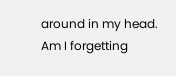around in my head. Am I forgetting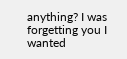anything? I was forgetting you I wanted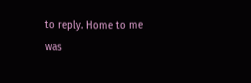to reply. Home to me was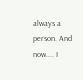always a person. And now.... I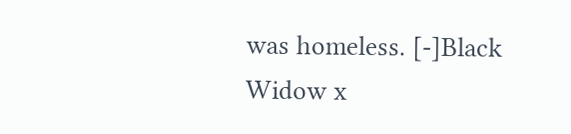was homeless. [-]Black Widow x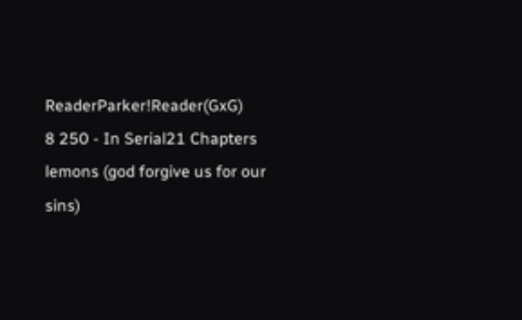ReaderParker!Reader(GxG)
8 250 - In Serial21 Chapters
lemons (god forgive us for our sins)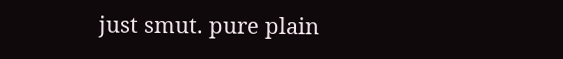just smut. pure plain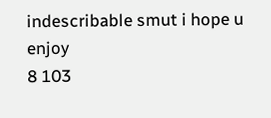indescribable smut i hope u enjoy
8 103